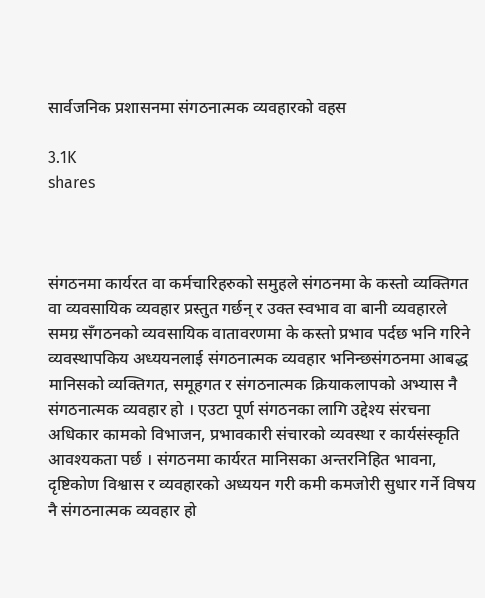सार्वजनिक प्रशासनमा संगठनात्मक व्यवहारको वहस

3.1K
shares



संगठनमा कार्यरत वा कर्मचारिहरुको समुहले संगठनमा के कस्तो व्यक्तिगत वा व्यवसायिक व्यवहार प्रस्तुत गर्छन् र उक्त स्वभाव वा बानी व्यवहारले समग्र सँगठनको व्यवसायिक वातावरणमा के कस्तो प्रभाव पर्दछ भनि गरिने व्यवस्थापकिय अध्ययनलाई संगठनात्मक व्यवहार भनिन्छसंगठनमा आबद्ध मानिसको व्यक्तिगत, समूहगत र संगठनात्मक क्रियाकलापको अभ्यास नै संगठनात्मक व्यवहार हो । एउटा पूर्ण संगठनका लागि उद्देश्य संरचना अधिकार कामको विभाजन, प्रभावकारी संचारको व्यवस्था र कार्यसंस्कृति आवश्यकता पर्छ । संगठनमा कार्यरत मानिसका अन्तरनिहित भावना, दृष्टिकोण विश्वास र व्यवहारको अध्ययन गरी कमी कमजोरी सुधार गर्ने विषय नै संगठनात्मक व्यवहार हो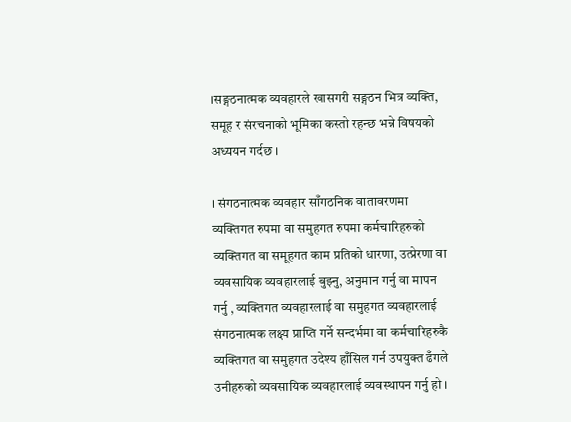।सङ्गठनात्मक व्यवहारले खासगरी सङ्गठन भित्र व्यक्ति, समूह र संरचनाको भूमिका कस्तो रहन्छ भन्ने विषयको अध्ययन गर्दछ ।

। संगठनात्मक व्यवहार साँगठनिक वातावरणमा व्यक्तिगत रुपमा वा समुहगत रुपमा कर्मचारिहरुको व्यक्तिगत वा समूहगत काम प्रतिको धारणा, उत्प्रेरणा वा व्यवसायिक व्यवहारलाई बुझ्नु, अनुमान गर्नु वा मापन गर्नु , व्यक्तिगत व्यवहारलाई वा समुहगत व्यवहारलाई संगठनात्मक लक्ष्य प्राप्ति गर्ने सन्दर्भमा वा कर्मचारिहरुकै व्यक्तिगत वा समुहगत उदेश्य हाँसिल गर्न उपयुक्त ढँगले उनीहरुको व्यवसायिक व्यवहारलाई व्यवस्थापन गर्नु हो ।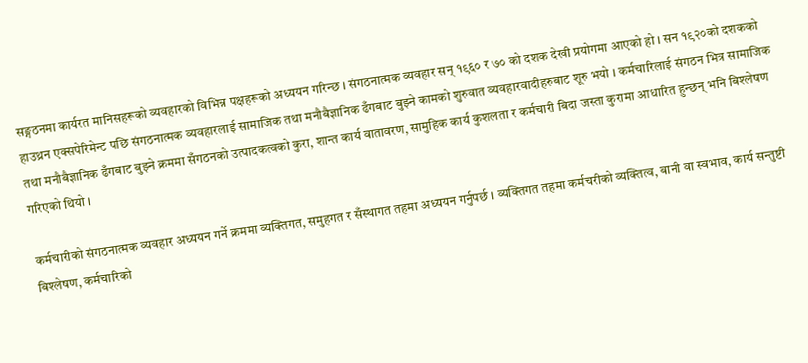सङ्गठनमा कार्यरत मानिसहरूको व्यवहारको विभिन्न पक्षहरूको अध्ययन गरिन्छ । संगठनात्मक व्यवहार सन् १९६० र ७० को दशक देखी प्रयोगमा आएको हो । सन १९२०को दशकको हाउथ्रन एक्सपेरिमेन्ट पछि संगठनात्मक व्यवहारलाई सामाजिक तथा मनौबैज्ञानिक ढँगबाट बुझ्ने कामको शुरुवात व्यवहारवादीहरुबाट शूरु भयो । कर्मचारिलाई संगठन भित्र सामाजिक तथा मनौबैज्ञानिक ढँगबाट बुझ्ने क्रममा सँगठनको उत्पादकत्वको कुरा, शान्त कार्य वातावरण, सामुहिक कार्य कुशलता र कर्मचारी बिदा जस्ता कुरामा आधारित हुन्छन् भनि बिश्लेषण गरिएको थियो ।

कर्मचारीको संगठनात्मक व्यवहार अध्ययन गर्ने क्रममा व्यक्तिगत, समुहगत र सँस्थागत तहमा अध्ययन गर्नुपर्छ । व्यक्तिगत तहमा कर्मचरीको व्यक्तित्व, बानी वा स्वभाव, कार्य सन्तुष्टी बिश्लेषण, कर्मचारिको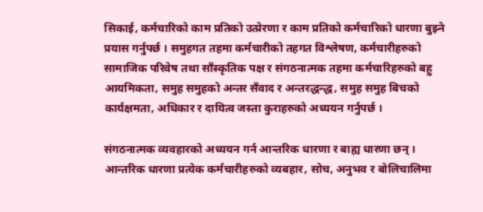सिकाई, कर्मचारिको काम प्रतिको उत्प्रेरणा र काम प्रतिको कर्मचारिको धारणा बुझ्ने प्रयास गर्नुपर्छ । समुहगत तहमा कर्मचारीको तहगत विश्लेषण, कर्मचारीहरुको सामाजिक परिवेष तथा साँस्कृतिक पक्ष र संगठनात्मक तहमा कर्मचारिहरुको बहु आयमिकता, समुह समुहको अन्तर सँवाद र अन्तरद्धन्द्ध, समुह समुह बिचको कार्यक्षमता, अधिकार र दायित्व जस्ता कुराहरुको अध्ययन गर्नुपर्छ ।

संगठनात्मक व्यवहारको अध्ययन गर्न आन्तरिक धारणा र बाह्य धारणा छन् । आन्तरिक धारणा प्रत्येक कर्मचारीहरुको व्यबहार, सोच, अनुभव र बोलिचालिमा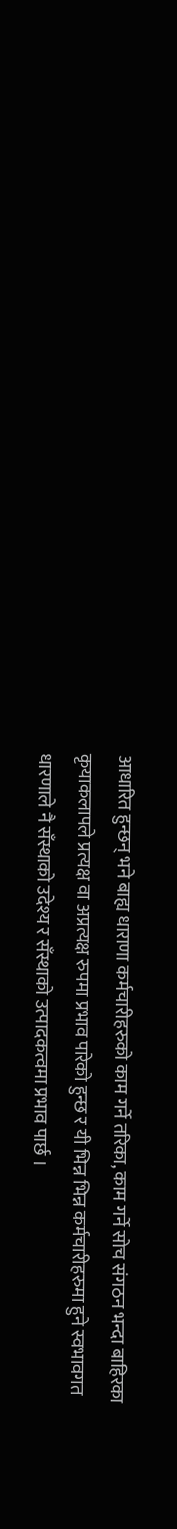आधारित हुन्छन् भने बाह्य धाराणा कर्मचारीहरुको काम गर्ने तरिका, काम गर्ने सोच संगठन भन्दा बाहिरका कृयाकलापले प्रत्यक्ष वा अप्रत्यक्ष रुपमा प्रभाव पारेको हुन्छ र यी भिन्न भिन्न कर्मचारीहरुमा हुने स्वभावगत धारणाले नै सँस्थाको उदेश्य र सँस्थाको उत्पादकत्वमा प्रभाव पार्छ ।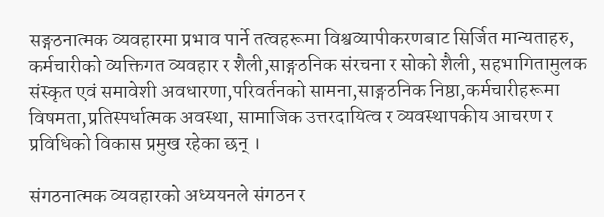सङ्गठनात्मक व्यवहारमा प्रभाव पार्ने तत्वहरूमा विश्वव्यापीकरणबाट सिर्जित मान्यताहरु, कर्मचारीको व्यक्तिगत व्यवहार र शैली,साङ्गठनिक संरचना र सोको शैली, सहभागितामुलक संस्कृत एवं समावेशी अवधारणा,परिवर्तनको सामना,साङ्गठनिक निष्ठा,कर्मचारीहरूमा विषमता,प्रतिस्पर्धात्मक अवस्था, सामाजिक उत्तरदायित्व र व्यवस्थापकीय आचरण र प्रविधिको विकास प्रमुख रहेका छन् ।

संगठनात्मक व्यवहारको अध्ययनले संगठन र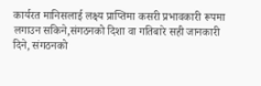कार्यरत मानिसलाई लक्ष्य प्राप्तिमा कसरी प्रभावकारी रूपमा लगाउन सकिने,संगठनको दिशा वा गतिबारे सही जानकारी दिने, संगठनको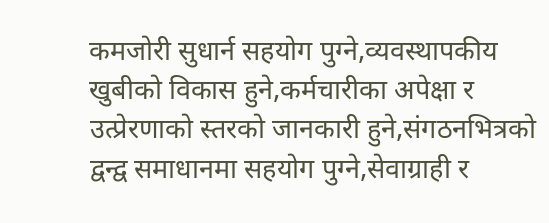कमजोरी सुधार्न सहयोग पुग्ने,व्यवस्थापकीय खुबीको विकास हुने,कर्मचारीका अपेक्षा र उत्प्रेरणाको स्तरको जानकारी हुने,संगठनभित्रको द्वन्द्व समाधानमा सहयोग पुग्ने,सेवाग्राही र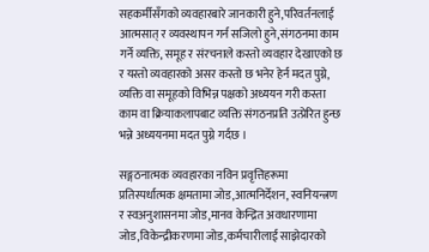सहकर्मीसँगको व्यवहारबारे जानकारी हुने,परिवर्तनलाई आत्मसात् र व्यवस्थापन गर्न सजिलो हुने,संगठनमा काम गर्ने व्यक्ति, समूह र संरचनाले कस्तो व्यवहार देखाएको छ र यस्तो व्यवहारको असर कस्तो छ भनेर हेर्न मदत पुग्ने, व्यक्ति वा समूहको विभिन्न पक्षको अध्ययन गरी कस्ता काम वा क्रियाकलापबाट व्यक्ति संगठनप्रति उत्प्रेरित हुन्छ भन्ने अध्ययनमा मदत पुग्ने गर्दछ ।

सङ्गठनात्मक व्यवहारका नविन प्रवृत्तिहरूमा प्रतिस्पर्धात्मक क्षमतामा जोड,आत्मनिर्देशन, स्वनियन्त्रण र स्वअनुशासनमा जोड,मानव केन्द्रित अवधारणामा जोड,विकेन्द्रीकरणमा जोड,कर्मचारीलाई साझेदारको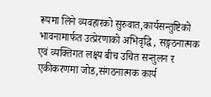रूपमा लिने व्यवहारको सुरुवात,कार्यसन्तुष्टिको भावनामार्फत उत्प्रेरणाको अभिवृद्धि, सङ्गठनात्मक एवं व्यक्तिगत लक्ष्य बीच उचित सन्तुलन र एकीकरणमा जोड,संगठनात्मक कार्य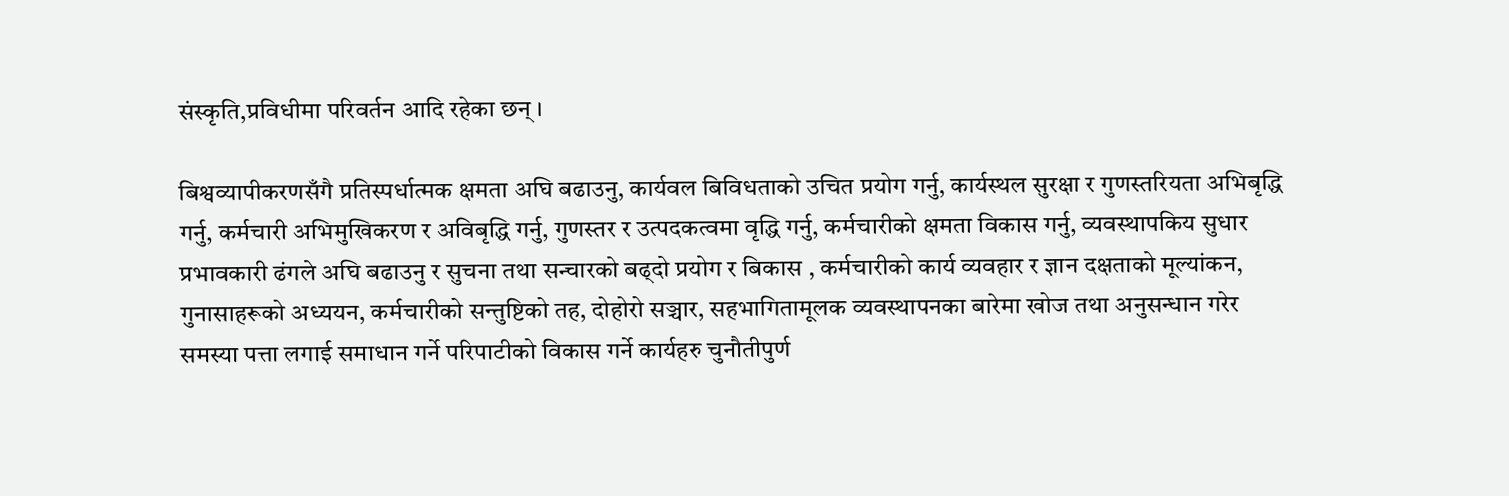संस्कृति,प्रविधीमा परिवर्तन आदि रहेका छन् ।

बिश्वव्यापीकरणसँगै प्रतिस्पर्धात्मक क्षमता अघि बढाउनु, कार्यवल बिविधताको उचित प्रयोग गर्नु, कार्यस्थल सुरक्षा र गुणस्तरियता अभिबृद्धि गर्नु, कर्मचारी अभिमुखिकरण र अविबृद्धि गर्नु, गुणस्तर र उत्पदकत्वमा वृद्धि गर्नु, कर्मचारीको क्षमता विकास गर्नु, व्यवस्थापकिय सुधार प्रभावकारी ढंगले अघि बढाउनु र सुचना तथा सन्चारको बढ्दो प्रयोग र बिकास , कर्मचारीको कार्य व्यवहार र ज्ञान दक्षताको मूल्यांकन, गुनासाहरूको अध्ययन, कर्मचारीको सन्तुष्टिको तह, दोहोरो सञ्चार, सहभागितामूलक व्यवस्थापनका बारेमा खोज तथा अनुसन्धान गरेर समस्या पत्ता लगाई समाधान गर्ने परिपाटीको विकास गर्ने कार्यहरु चुनौतीपुर्ण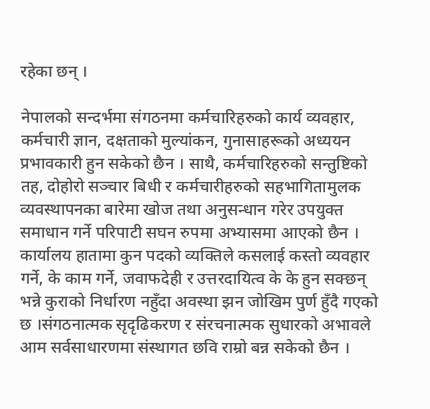रहेका छन् ।

नेपालको सन्दर्भमा संगठनमा कर्मचारिहरुको कार्य व्यवहार, कर्मचारी ज्ञान, दक्षताको मुल्यांकन, गुनासाहरूको अध्ययन प्रभावकारी हुन सकेको छैन । साथै, कर्मचारिहरुको सन्तुष्टिको तह, दोहोरो सञ्चार बिधी र कर्मचारीहरुको सहभागितामुलक व्यवस्थापनका बारेमा खोज तथा अनुसन्धान गरेर उपयुक्त समाधान गर्ने परिपाटी सघन रुपमा अभ्यासमा आएको छैन । कार्यालय हातामा कुन पदको व्यक्तिले कसलाई कस्तो व्यवहार गर्ने, के काम गर्ने, जवाफदेही र उत्तरदायित्व के के हुन सक्छन् भन्ने कुराको निर्धारण नहुँदा अवस्था झन जोखिम पुर्ण हुँदै गएको छ ।संगठनात्मक सृदृढिकरण र संरचनात्मक सुधारको अभावले आम सर्वसाधारणमा संस्थागत छवि राम्रो बन्न सकेको छैन ।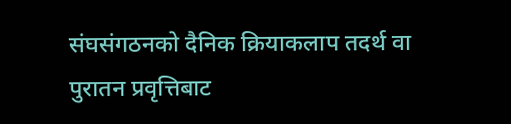संघसंगठनको दैनिक क्रियाकलाप तदर्थ वा पुरातन प्रवृत्तिबाट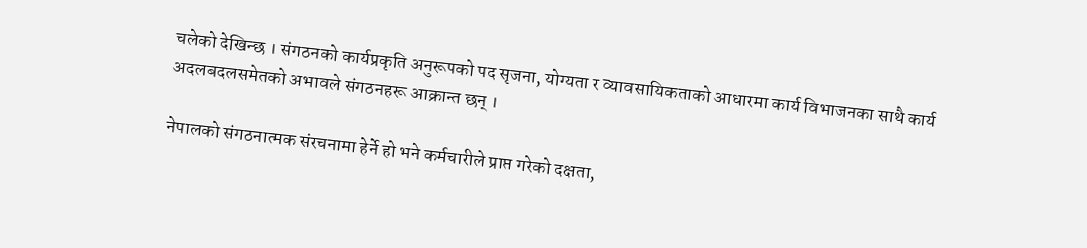चलेको देखिन्छ । संगठनको कार्यप्रकृति अनुरूपको पद सृजना, योग्यता र व्यावसायिकताको आधारमा कार्य विभाजनका साथै कार्य अदलबदलसमेतको अभावले संगठनहरू आक्रान्त छन् ।

नेपालको संगठनात्मक संरचनामा हेर्ने हो भने कर्मचारीले प्राप्त गरेको दक्षता,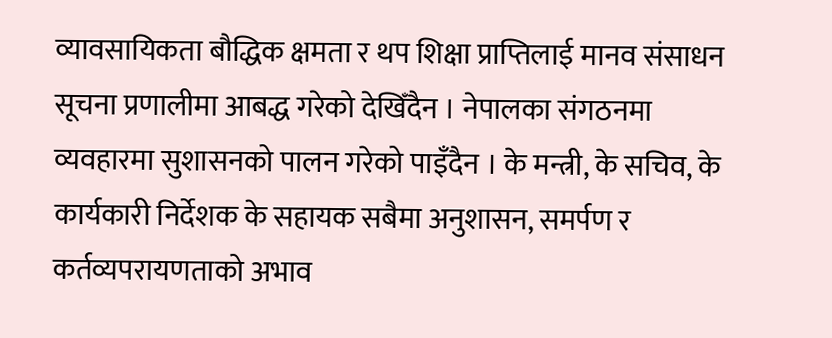व्यावसायिकता बौद्धिक क्षमता र थप शिक्षा प्राप्तिलाई मानव संसाधन सूचना प्रणालीमा आबद्ध गरेको देखिँदैन । नेपालका संगठनमा व्यवहारमा सुशासनको पालन गरेको पाइँदैन । के मन्त्री, के सचिव, के कार्यकारी निर्देशक के सहायक सबैमा अनुशासन, समर्पण र कर्तव्यपरायणताको अभाव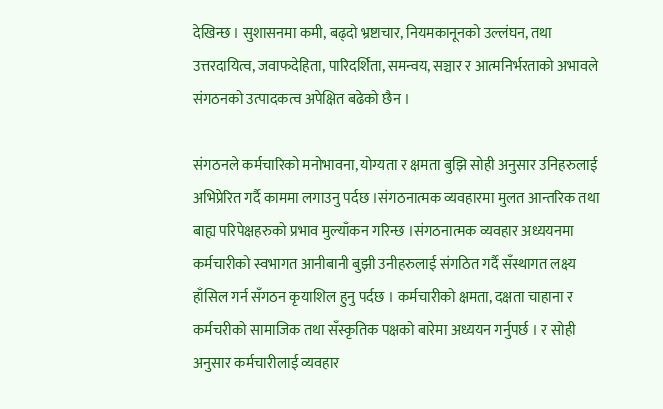देखिन्छ । सुशासनमा कमी, बढ्दो भ्रष्टाचार, नियमकानूनको उल्लंघन, तथा उत्तरदायित्व, जवाफदेहिता, पारिदर्शिता, समन्वय, सञ्चार र आत्मनिर्भरताको अभावले संगठनको उत्पादकत्व अपेक्षित बढेको छैन ।

संगठनले कर्मचारिको मनोभावना, योग्यता र क्षमता बुझि सोही अनुसार उनिहरुलाई अभिप्रेरित गर्दै काममा लगाउनु पर्दछ ।संगठनात्मक व्यवहारमा मुलत आन्तरिक तथा बाह्य परिपेक्षहरुको प्रभाव मुल्याँकन गरिन्छ ।संगठनात्मक व्यवहार अध्ययनमा कर्मचारीको स्वभागत आनीबानी बुझी उनीहरुलाई संगठित गर्दै सँस्थागत लक्ष्य हाँसिल गर्न सँगठन कृयाशिल हुनु पर्दछ । कर्मचारीको क्षमता, दक्षता चाहाना र कर्मचरीको सामाजिक तथा सँस्कृतिक पक्षको बारेमा अध्ययन गर्नुपर्छ । र सोही अनुसार कर्मचारीलाई व्यवहार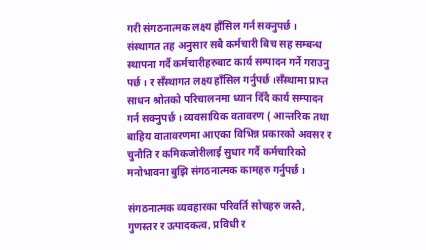गरी संगठनात्मक लक्ष्य हाँसिल गर्न सक्नुपर्छ । संस्थागत तह अनुसार सबै कर्मचारी बिच सह सम्बन्ध स्थापना गर्दै कर्मचारीहरुबाट कार्य सम्पादन गर्ने गराउनु पर्छ । र सँस्थागत लक्ष्य हाँसिल गर्नुपर्छ ।सँस्थामा प्राप्त साधन श्रोतको परिचालनमा ध्यान दिँदै कार्य सम्पादन गर्न सक्नुपर्छ । व्यवसायिक वतावरण ( आन्तरिक तथा बाहिय वातावरणमा आएका विभिन्न प्रकारको अवसर र चुनौति र कमिकजोरीलाई सुधार गर्दै कर्मचारिको मनोभावना बुझि संगठनात्मक कामहरु गर्नुपर्छ ।

संगठनात्मक व्यवहारका परिवर्ति सोचहरु जस्तै, गुणस्तर र उत्पादकत्व, प्रविधी र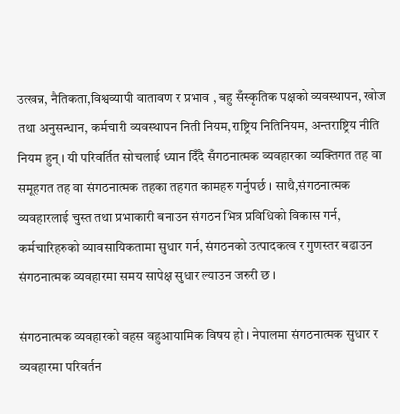उत्खन्न, नैतिकता,विश्वव्यापी वातावण र प्रभाव , बहु सँस्कृतिक पक्षको व्यवस्थापन, खोज तथा अनुसन्धान, कर्मचारी व्यवस्थापन निती नियम,राष्ट्रिय नितिनियम, अन्तराष्ट्रिय नीति नियम हुन् । यी परिवर्तित सोचलाई ध्यान दिँदै सँगठनात्मक व्यवहारका व्यक्तिगत तह वा समूहगत तह वा संगठनात्मक तहका तहगत कामहरु गर्नुपर्छ । साथै,संगठनात्मक व्यवहारलाई चुस्त तथा प्रभाकारी बनाउन संगठन भित्र प्रविधिको विकास गर्न, कर्मचारिहरुको व्यावसायिकतामा सुधार गर्न, संगठनको उत्पादकत्व र गुणस्तर बढाउन संगठनात्मक व्यवहारमा समय सापेक्ष सुधार ल्याउन जरुरी छ ।

संगठनात्मक व्यवहारको वहस वहुआयामिक विषय हो । नेपालमा संगठनात्मक सुधार र व्यवहारमा परिवर्तन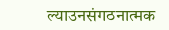ल्याउनसंगठनात्मक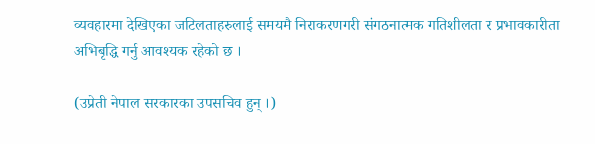व्यवहारमा देखिएका जटिलताहरुलाई समयमै निराकरणगरी संगठनात्मक गतिशीलता र प्रभावकारीता अभिबृद्धि गर्नु आवश्यक रहेको छ ।

(उप्रेती नेपाल सरकारका उपसचिव हुन् ।)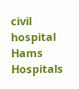civil hospital
Hams Hospitals